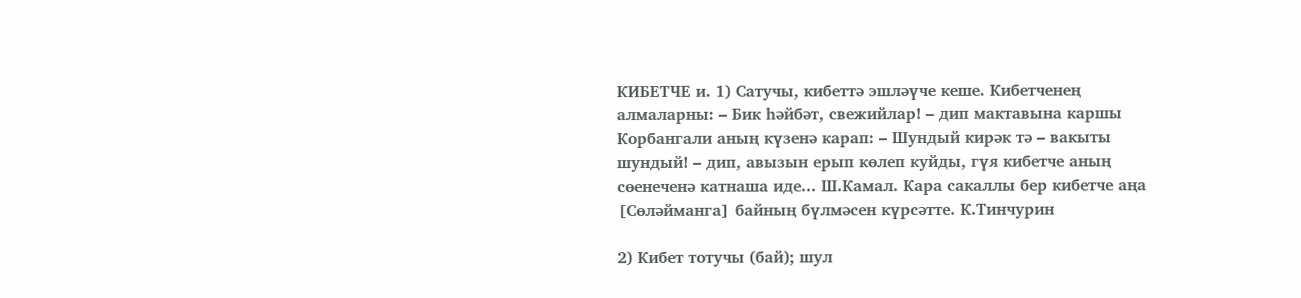КИБЕТЧЕ и. 1) Сатучы, кибеттә эшләүче кеше. Кибетченең алмаларны: – Бик һәйбәт, свежийлар! – дип мактавына каршы Корбангали аның күзенә карап: – Шундый кирәк тә – вакыты шундый! – дип, авызын ерып көлеп куйды, гүя кибетче аның сөенеченә катнаша иде... Ш.Камал. Кара сакаллы бер кибетче аңа [Сөләйманга] байның бүлмәсен күрсәтте. К.Тинчурин

2) Кибет тотучы (бай); шул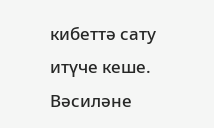кибеттә сату итүче кеше. Вәсиләне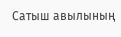Сатыш авылының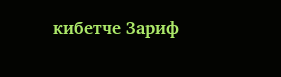кибетче Зариф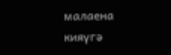малаена кияүгә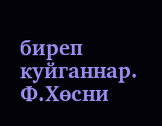биреп куйганнар. Ф.Хөсни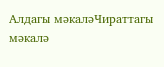Алдагы мәкаләЧираттагы мәкалә